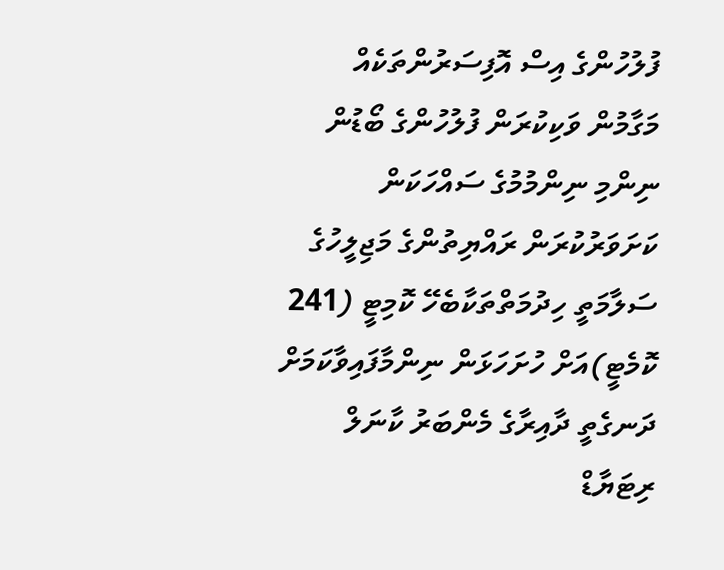ފުލުހުންގެ އިސް އޮފިސަރުންތަކެއް މަގާމުން ވަކިކުރަން ފުލުހުންގެ ބޯޑުން ނިންމި ނިންމުމުގެ ސައްހަކަން ކަށަވަރުކުރަން ރައްޔިތުންގެ މަޖިލީހުގެ ސަލާމަތީ ހިދުމަތްތަކާބެހޭ ކޮމިޓީ (241 ކޮމެޓީ)އަށް ހުށަހަޅަން ނިންމާފައިވާކަމަށް ދަނގެތީ ދާއިރާގެ މެންބަރު ކާނަލް ރިޓަޔާޑް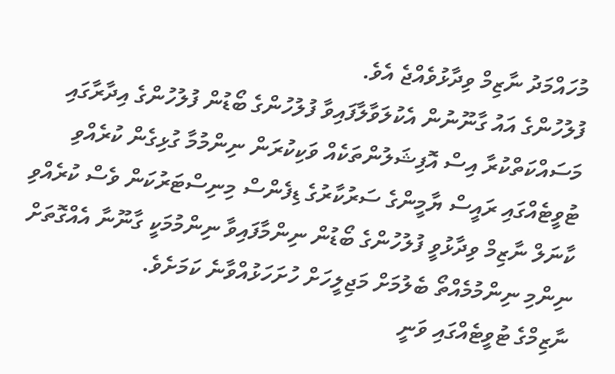މުހައްމަދު ނާޒިމް ވިދާޅުވެއްޖެ އެވެ.
ފުލުހުންގެ އައު ގާނޫނުން އެކުލަވާލާފައިވާ ފުލުހުންގެ ބޯޑުން ފުލުހުންގެ އިދާރާގައި މަސައްކަތްކުރާ އިސް އޮފިޝަލުންތަކެއް ވަކިކުރަން ނިންމުމާ ގުޅިގެން ކުރެއްވި ޓުވީޓެއްގައި ރައީސް ޔާމީންގެ ސަރުކާރުގެ ޑިފެންސް މިނިސްޓަރުކަން ވެސް ކުރެއްވި ކާނަލް ނާޒިމް ވިދާޅުވީ ފުލުހުންގެ ބޯޑުން ނިންމާފައިވާ ނިންމުމަކީ ގާނޫނާ އެއްގޮތަށް ނިންމި ނިންމުމެއްތޯ ބެލުމަށް މަޖިލީހަށް ހުށަހަޅުއްވާނެ ކަމަށެވެ.
ނާޒިމްގެ ޓުވީޓެއްގައި ވަނީ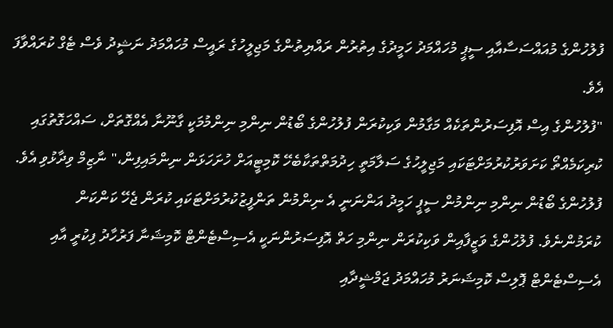ފުލުހުންގެ މުއައްސަސާއާއި ސީޕީ މުހައްމަދު ހަމީދުގެ އިތުރުން ރައްޔިތުންގެ މަޖިލީހުގެ ރައީސް މުހައްމަދު ނަޝީދު ވެސް ޓެގް ކުރައްވާފަ އެވެ.
"ފުލުހުންގެ އިސް އޮފިސަރުންތަކެއް މަގާމުން ވަކިކުރަން ފުލުހުންގެ ބޯޑުން ނިންމި ނިންމުމަކީ ގާނޫނާ އެއްގޮތަށް، ސައްހަގޮތުގައި ކުރިކަމެއްތޯ ކަށަވަރުކުރުމަށްޓަކައި މަޖިލީހުގެ ސަލާމަތީ ހިދުމަތްތަކާބެހޭ ކޮމިޓީއަށް ހުށަހަޅަން ނިންމައިފިން،" ނާޒިމް ވިދާޅުވި އެވެ.
ފުލުހުންގެ ބޯޑުން ނިންމި ނިންމުން ސީޕީ ހަމީދު އަންނަނީ އެ ނިންމުން ތަންފީޒުކުރުމަށްޓަކައި ކުރަން ޖެހޭ ކަންކަން ކުރަމުންނެވެ. ފުލުހުންގެ ވަޒީފާއިން ވަކިކުރަން ނިންމި ހަތް އޮފިސަރުންނަކީ އެސިސްޓެންޓް ކޮމިޝަނާ ފަރުހާދު ފިކުރީ އާއި އެސިސްޓެންޓް ޕޮލިސް ކޮމިޝަނަރު މުހައްމަދު ޖަމްޝީދާއި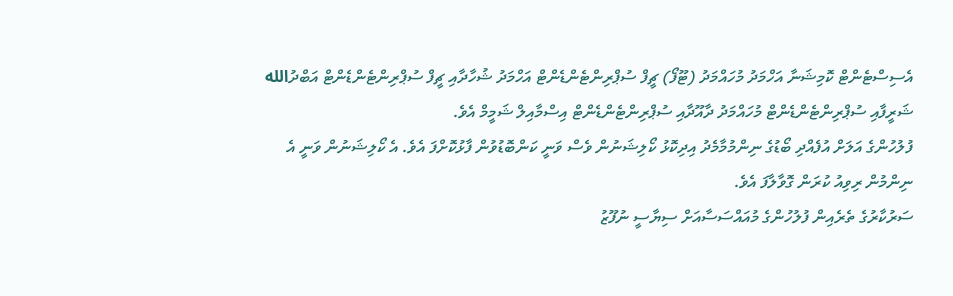އެސިސްޓެންޓް ކޮމިޝަނާ އަހްމަދު މުހައްމަދު (ޓޫފޯ) ޗީފް ސުޕްރިންޓެންޑެންޓް އަހްމަދު ޝުހާދާއި ޗީފް ސުޕްރިންޓެންޑެންޓް އަބްދުالله ޝަރީފާއި ސުޕްރިންޓެންޑެންޓް މުހައްމަދު ދާއޫދާއި ސުޕްރިންޓެންޑެންޓް އިސްމާއިލް ޝަމީމް އެވެ.
ފުލުހުންގެ އަލަށް އުފެއްދި ބޯޑުގެ ނިންމުމާމެދު އިދިކޮޅު ކޯލިޝަނުން ވެސް ވަނީ ކަންބޮޑުވުން ފާޅުކޮށްފަ އެވެ. އެ ކޯލިޝަނުން ވަނީ އެ ނިންމުން ރިވިއު ކުރަން ގޮވާލާފަ އެވެ.
ސަރުކާރުގެ ތެރެއިން ފުލުހުންގެ މުއައްސަސާއަށް ސިޔާސީ ނުފޫޒު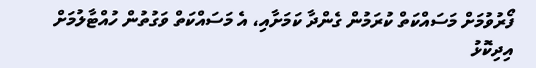ފޯރުވުމަށް މަސައްކަތް ކުރަމުން ގެންދާ ކަމަށާއި، އެ މަސައްކަތް ވަގުތުން ހުއްޓާލުމަށް އިދިކޮޅު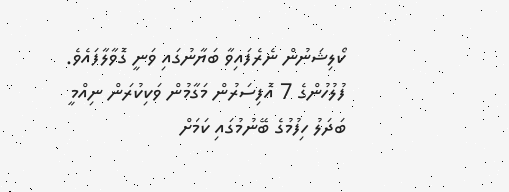ކޯލިޝަނުން ނެރެފައިވާ ބަޔާނުގައި ވަނީ ގޮވާލާފައެވެ. ފުލުހުންގެ 7 އޮފިސަރުން މަގާމުން ވަކިކުރަން ނިއްމީ ބަދަލު ހިފުމުގެ ބޭނުމުގައި ކަމަށް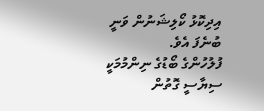އިދިކޮޅު ކޯލިޝަނުން ވަނީ ބުނެފަ އެވެ.
ފުލުހުންގެ ބޯޑުގެ ނިންމުމަކީ ސިޔާސީ ގޮތުން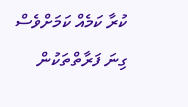ކުރާ ކަމެއް ކަމަށްވެސް ގިނަ ފަރާތްތަކުން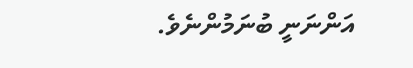އަންނަނީ ބުނަމުންނެވެ.